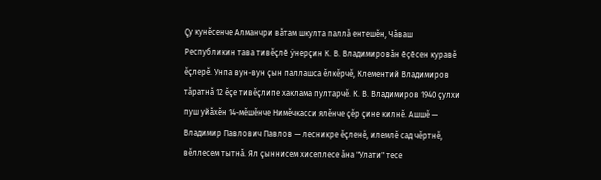Çу кунĕсенче Алманчри вăтам шкулта паллă ентешĕн, Чăваш Республикин тава тивĕçлĕ ÿнерçин К. В. Владимировăн ĕçĕсен куравĕ ĕçлерĕ. Унпа вун-вун çын паллашса ĕлкĕрчĕ, Клементий Владимиров тăратнă 12 ĕçе тивĕçлипе хаклама пултарчĕ. К. В. Владимиров 1940 çулхи пуш уйăхĕн 14-мĕшĕнче Нимĕчкасси ялĕнче çĕр çине килнĕ. Ашшĕ — Владимир Павлович Павлов — лесникре ĕçленĕ, илемлĕ сад чĕртнĕ, вĕллесем тытнă. Ял çыннисем хисеплесе ăна "Улати" тесе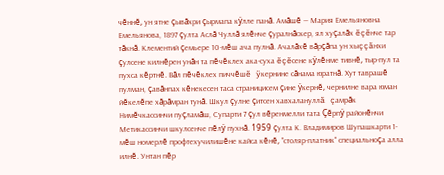чĕннĕ, ун ятне çывăхри çырмапа кÿлле панă. Амăшĕ — Мария Емельяновна Емельянова, 1897 çулта Аслă Чуллă ялĕнче çуралнăскер, ял хуçалăх ĕçĕнче тар тăкнă. Клементий çемьере 10-мĕш ача пулнă. Ачалăхĕ вăрçăпа ун хыççăнхи çулсене килнĕрен унăн та пĕчĕклех ака-суха ĕçĕсене кÿлĕнме тивнĕ, тыр-пул та пухса кĕртнĕ. Вăл пĕчĕклех пиччĕшĕ ÿкернине сăнама юратнă. Хут таврашĕ пулман, çавăнпах кĕнекесен таса страницисем çине ÿкернĕ, чернилне вара юман йĕкелĕпе хăрăмран тунă. Шкул çулне çитсен хавхалануллă çамрăк Нимĕчкассинчи пуçламăш, Супарти 7 çул вĕренмелли тата Çĕрпÿ районĕнчи Метикассинчи шкулсенче пĕлÿ пухнă. 1959 çулта К. Владимиров Шупашкарти 1-мĕш номерлĕ профтехучилишĕне кайса кĕнĕ, "столяр-платник" специальноçа алла илнĕ. Унтан пĕр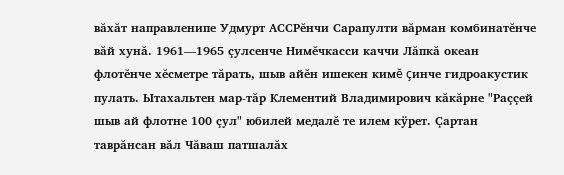вăхăт направленипе Удмурт АССРĕнчи Сарапулти вăрман комбинатĕнче вăй хунă. 1961—1965 çулсенче Нимĕчкасси каччи Лăпкă океан флотĕнче хĕсметре тăрать, шыв айĕн ишекен кимĕ çинче гидроакустик пулать. Ытахальтен мар-тăр Клементий Владимирович кăкăрне "Раççей шыв ай флотне 100 çул" юбилей медалĕ те илем кÿрет. Çартан таврăнсан вăл Чăваш патшалăх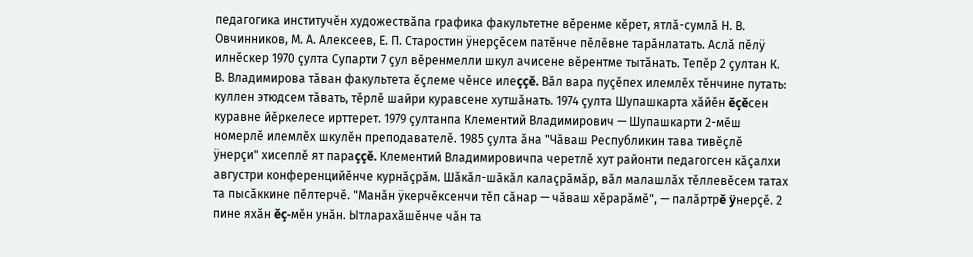педагогика институчĕн художествăпа графика факультетне вĕренме кĕрет, ятлă-сумлă Н. В. Овчинников, М. А. Алексеев, Е. П. Старостин ÿнерçĕсем патĕнче пĕлĕвне тарăнлатать. Аслă пĕлÿ илнĕскер 1970 çулта Супарти 7 çул вĕренмелли шкул ачисене вĕрентме тытăнать. Тепĕр 2 çултан К. В. Владимирова тăван факультета ĕçлеме чĕнсе илеççĕ. Вăл вара пуçĕпех илемлĕх тĕнчине путать: куллен этюдсем тăвать, тĕрлĕ шайри куравсене хутшăнать. 1974 çулта Шупашкарта хăйĕн ĕçĕсен куравне йĕркелесе ирттерет. 1979 çултанпа Клементий Владимирович — Шупашкарти 2-мĕш номерлĕ илемлĕх шкулĕн преподавателĕ. 1985 çулта ăна "Чăваш Республикин тава тивĕçлĕ ÿнерçи" хисеплĕ ят параççĕ. Клементий Владимировичпа черетлĕ хут районти педагогсен кăçалхи августри конференцийĕнче курнăçрăм. Шăкăл-шăкăл калаçрăмăр, вăл малашлăх тĕллевĕсем татах та пысăккине пĕлтерчĕ. "Манăн ÿкерчĕксенчи тĕп сăнар — чăваш хĕрарăмĕ", — палăртрĕ ÿнерçĕ. 2 пине яхăн ĕç-мĕн унăн. Ытларахăшĕнче чăн та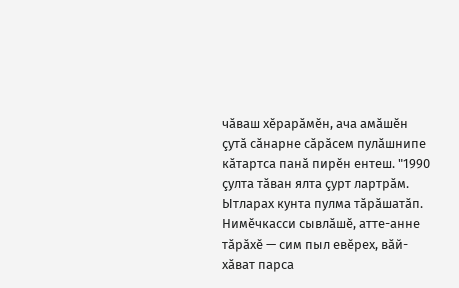чăваш хĕрарăмĕн, ача амăшĕн çутă сăнарне сăрăсем пулăшнипе кăтартса панă пирĕн ентеш. "1990 çулта тăван ялта çурт лартрăм. Ытларах кунта пулма тăрăшатăп. Нимĕчкасси сывлăшĕ, атте-анне тăрăхĕ — сим пыл евĕрех, вăй-хăват парса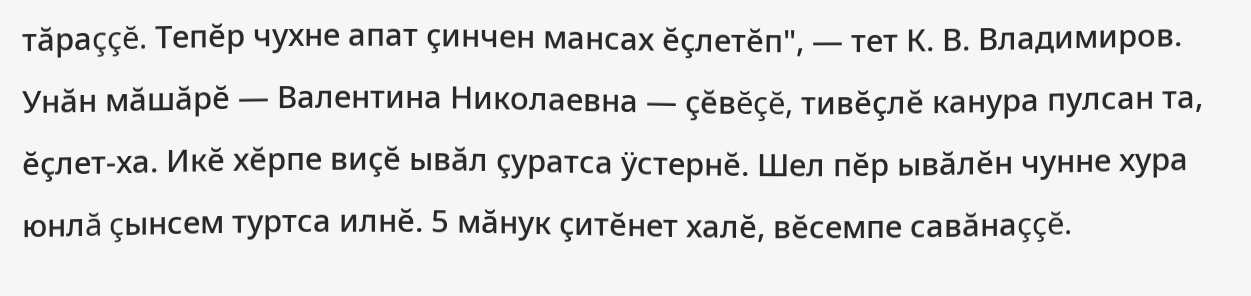тăраççĕ. Тепĕр чухне апат çинчен мансах ĕçлетĕп", — тет К. В. Владимиров. Унăн мăшăрĕ — Валентина Николаевна — çĕвĕçĕ, тивĕçлĕ канура пулсан та, ĕçлет-ха. Икĕ хĕрпе виçĕ ывăл çуратса ÿстернĕ. Шел пĕр ывăлĕн чунне хура юнлă çынсем туртса илнĕ. 5 мăнук çитĕнет халĕ, вĕсемпе савăнаççĕ.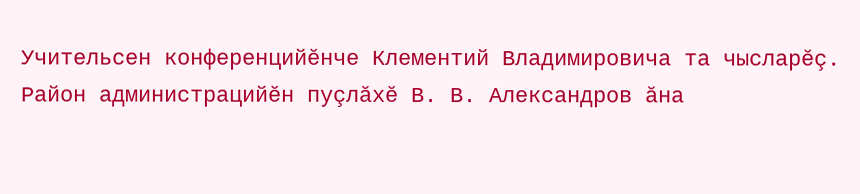Учительсен конференцийĕнче Клементий Владимировича та чысларĕç. Район администрацийĕн пуçлăхĕ В. В. Александров ăна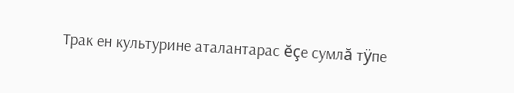Трак ен культурине аталантарас ĕçе сумлă тÿпе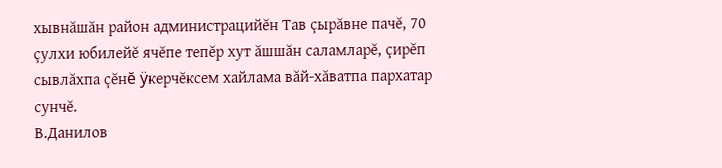хывнăшăн район администрацийĕн Тав çырăвне пачĕ, 70 çулхи юбилейĕ ячĕпе тепĕр хут ăшшăн саламларĕ, çирĕп сывлăхпа çĕнĕ ÿкерчĕксем хайлама вăй-хăватпа пархатар сунчĕ.
В.Данилов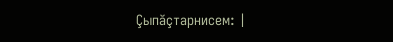Çыпăçтарнисем: |